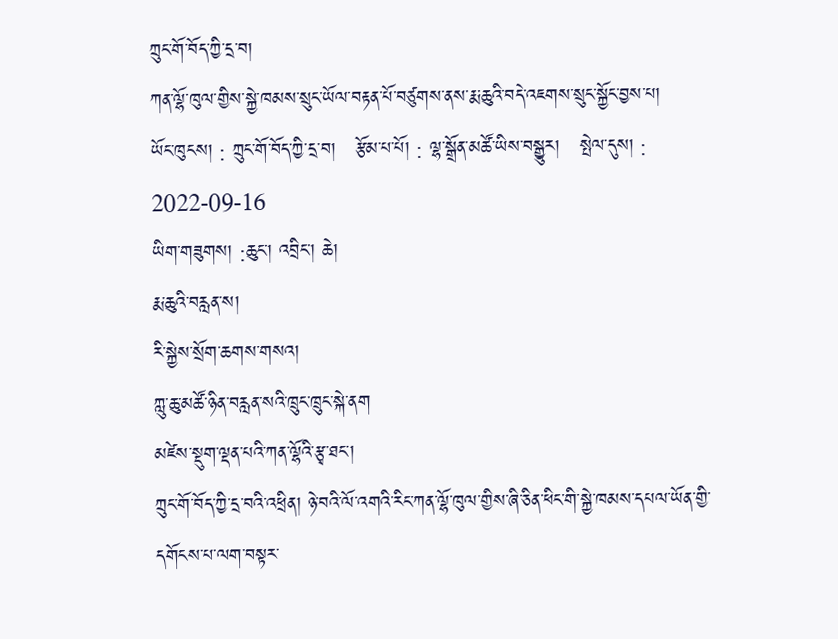ཀྲུང་གོ་བོད་ཀྱི་དྲ་བ།
ཀན་ལྷོ་ཁུལ་གྱིས་སྐྱེ་ཁམས་སྲུང་ཡོལ་བརྟན་པོ་བཙུགས་ནས་རྨ་ཆུའི་བདེ་འཇགས་སྲུང་སྐྱོང་བྱས་པ།
ཡོང་ཁུངས། : ཀྲུང་གོ་བོད་ཀྱི་དྲ་བ།   རྩོམ་པ་པོ། : ལྷ་སྒྲོན་མཚོ་ཡིས་བསྒྱུར།   སྤེལ་དུས། : 2022-09-16
ཡིག་གཟུགས། :ཆུང་། འབྲིང་། ཆེ།
རྨ་ཆུའི་བརླན་ས།
རི་སྐྱེས་སྲོག་ཆགས་གསའ།
ཀླུ་ཆུ་མཚོ་ཉིན་བརླན་སའི་ཁྲུང་ཁྲུང་སྐེ་ནག
མཛེས་སྡུག་ལྡན་པའི་ཀན་ལྷོའི་རྩྭ་ཐང་།
ཀྲུང་གོ་བོད་ཀྱི་དྲ་བའི་འཕྲིན། ཉེ་བའི་ལོ་འགའི་རིང་ཀན་ལྷོ་ཁུལ་གྱིས་ཞི་ཅིན་ཕིང་གི་སྐྱེ་ཁམས་དཔལ་ཡོན་གྱི་དགོངས་པ་ལག་བསྟར་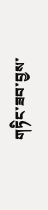གཏིང་ཟབ་བྱས་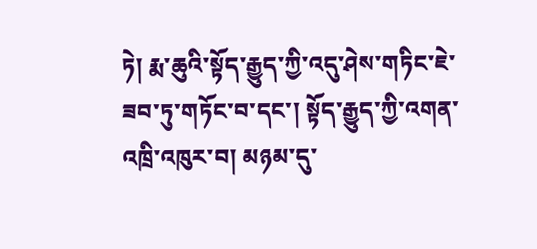ཏེ། རྨ་ཆུའི་སྟོད་རྒྱུད་ཀྱི་འདུ་ཤེས་གཏིང་ཇེ་ཟབ་ཏུ་གཏོང་བ་དང་། སྟོད་རྒྱུད་ཀྱི་འགན་འཁྲི་འཁུར་བ། མཉམ་དུ་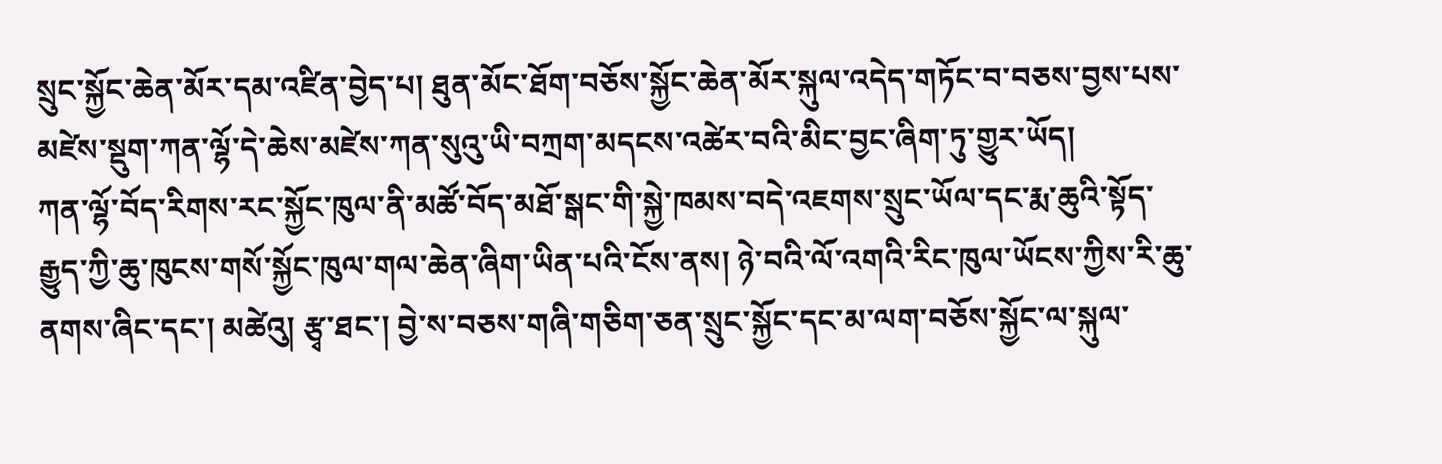སྲུང་སྐྱོང་ཆེན་མོར་དམ་འཛིན་བྱེད་པ། ཐུན་མོང་ཐོག་བཅོས་སྐྱོང་ཆེན་མོར་སྐུལ་འདེད་གཏོང་བ་བཅས་བྱས་པས་མཛེས་སྡུག་ཀན་ལྷོ་དེ་ཆེས་མཛེས་ཀན་སུའུ་ཡི་བཀྲག་མདངས་འཚེར་བའི་མིང་བྱང་ཞིག་ཏུ་གྱུར་ཡོད།
ཀན་ལྷོ་བོད་རིགས་རང་སྐྱོང་ཁུལ་ནི་མཚོ་བོད་མཐོ་སྒང་གི་སྐྱེ་ཁམས་བདེ་འཇགས་སྲུང་ཡོལ་དང་རྨ་ཆུའི་སྟོད་རྒྱུད་ཀྱི་ཆུ་ཁུངས་གསོ་སྐྱོང་ཁུལ་གལ་ཆེན་ཞིག་ཡིན་པའི་ངོས་ནས། ཉེ་བའི་ལོ་འགའི་རིང་ཁུལ་ཡོངས་ཀྱིས་རི་ཆུ་ནགས་ཞིང་དང་། མཚེའུ། རྩྭ་ཐང་། བྱེ་ས་བཅས་གཞི་གཅིག་ཅན་སྲུང་སྐྱོང་དང་མ་ལག་བཅོས་སྐྱོང་ལ་སྐུལ་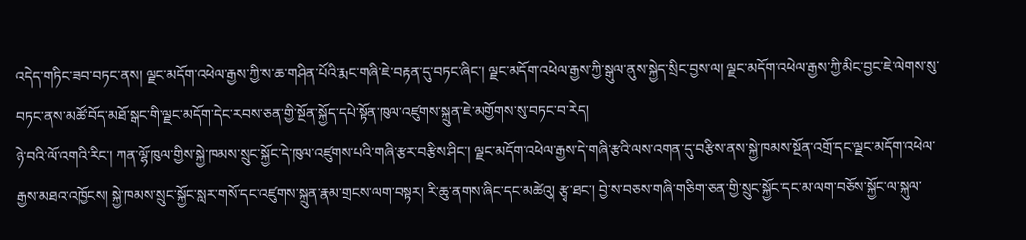འདེད་གཏིང་ཟབ་བཏང་ནས། ལྗང་མདོག་འཕེལ་རྒྱས་ཀྱི་ས་ཆ་གཤིན་པོའི་རྨང་གཞི་ཇེ་བརྟན་དུ་བཏང་ཞིང་། ལྗང་མདོག་འཕེལ་རྒྱས་ཀྱི་སྒུལ་ནུས་སྐྱེད་སྲིང་བྱས་ལ། ལྗང་མདོག་འཕེལ་རྒྱས་ཀྱི་མིང་བྱང་ཇེ་ལེགས་སུ་བཏང་ནས་མཚོ་བོད་མཐོ་སྒང་གི་ལྗང་མདོག་དེང་རབས་ཅན་གྱི་སྔོན་སྐྱོད་དཔེ་སྟོན་ཁུལ་འཛུགས་སྐྲུན་ཇེ་མགྱོགས་སུ་བཏང་བ་རེད།
ཉེ་བའི་ལོ་འགའི་རིང་། ཀན་ལྷོ་ཁུལ་གྱིས་སྐྱེ་ཁམས་སྲུང་སྐྱོང་དེ་ཁུལ་འཛུགས་པའི་གཞི་རྩར་བརྩིས་ཤིང་། ལྗང་མདོག་འཕེལ་རྒྱས་དེ་གཞི་རྩའི་ལས་འགན་དུ་བརྩིས་ནས་སྐྱེ་ཁམས་སྔོན་འགྲོ་དང་ལྗང་མདོག་འཕེལ་རྒྱས་མཐའ་འཁྱོངས། སྐྱེ་ཁམས་སྲུང་སྐྱོང་སླར་གསོ་དང་འཛུགས་སྐྲུན་རྣམ་གྲངས་ལག་བསྟར། རི་ཆུ་ནགས་ཞིང་དང་མཚེའུ། རྩྭ་ཐང་། བྱེ་ས་བཅས་གཞི་གཅིག་ཅན་གྱི་སྲུང་སྐྱོང་དང་མ་ལག་བཅོས་སྐྱོང་ལ་སྐུལ་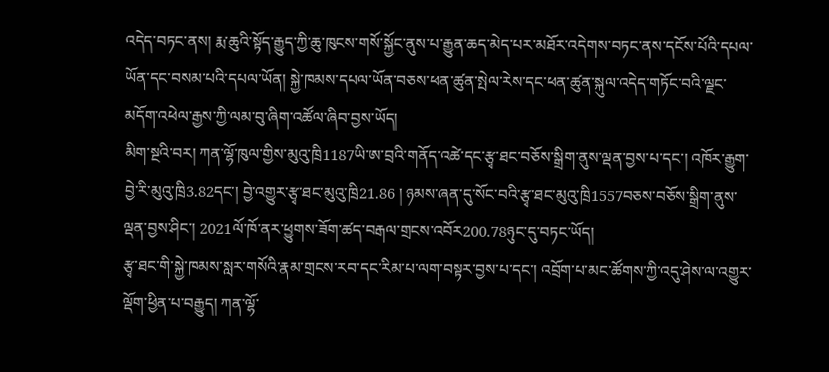འདེད་བཏང་ནས། རྨ་ཆུའི་སྟོད་རྒྱུད་ཀྱི་ཆུ་ཁུངས་གསོ་སྐྱོང་ནུས་པ་རྒྱུན་ཆད་མེད་པར་མཐོར་འདེགས་བཏང་ནས་དངོས་པོའི་དཔལ་ཡོན་དང་བསམ་པའི་དཔལ་ཡོན། སྐྱེ་ཁམས་དཔལ་ཡོན་བཅས་ཕན་ཚུན་སྤེལ་རེས་དང་ཕན་ཚུན་སྐུལ་འདེད་གཏོང་བའི་ལྗང་མདོག་འཕེལ་རྒྱས་ཀྱི་ལམ་བུ་ཞིག་འཚོལ་ཞིབ་བྱས་ཡོད།
མིག་སྔའི་བར། ཀན་ལྷོ་ཁུལ་གྱིས་མུའུ་ཁྲི1187ཡི་ཨ་བྲའི་གནོད་འཚེ་དང་རྩྭ་ཐང་བཅོས་སྒྲིག་ནུས་ལྡན་བྱས་པ་དང་། འཁོར་རྒྱུག་བྱེ་རི་མུའུ་ཁྲི3.82དང་། བྱེ་འགྱུར་རྩྭ་ཐང་མུའུ་ཁྲི21.86 ། ཉམས་ཞན་དུ་སོང་བའི་རྩྭ་ཐང་མུའུ་ཁྲི1557བཅས་བཅོས་སྒྲིག་ནུས་ལྡན་བྱས་ཤིང་། 2021ལོ་ཁོ་ནར་ཕྱུགས་ཟོག་ཚད་བརྒལ་གྲངས་འབོར200.78ཉུང་དུ་བཏང་ཡོད།
རྩྭ་ཐང་གི་སྐྱེ་ཁམས་སླར་གསོའི་རྣམ་གྲངས་རབ་དང་རིམ་པ་ལག་བསྟར་བྱས་པ་དང་། འབྲོག་པ་མང་ཚོགས་ཀྱི་འདུ་ཤེས་ལ་འགྱུར་ལྡོག་ཕྱིན་པ་བརྒྱུད། ཀན་ལྷོ་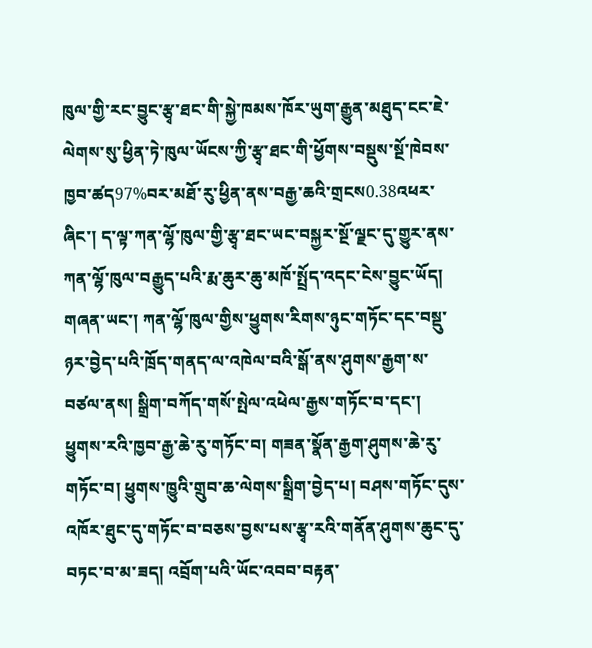ཁུལ་གྱི་རང་བྱུང་རྩྭ་ཐང་གི་སྐྱེ་ཁམས་ཁོར་ཡུག་རྒྱུན་མཐུད་ངང་ཇེ་ལེགས་སུ་ཕྱིན་ཏེ་ཁུལ་ཡོངས་ཀྱི་རྩྭ་ཐང་གི་ཕྱོགས་བསྡུས་སྔོ་ཁེབས་ཁྱབ་ཚད97%བར་མཐོ་རུ་ཕྱིན་ནས་བརྒྱ་ཆའི་གྲངས0.38འཕར་ཞིང་། ད་ལྟ་ཀན་ལྷོ་ཁུལ་གྱི་རྩྭ་ཐང་ཡང་བསྐྱར་སྔོ་ལྗང་དུ་གྱུར་ནས་ཀན་ལྷོ་ཁུལ་བརྒྱུད་པའི་རྨ་ཆུར་ཆུ་མཁོ་སྤྲོད་འདང་ངེས་བྱུང་ཡོད།
གཞན་ཡང་། ཀན་ལྷོ་ཁུལ་གྱིས་ཕྱུགས་རིགས་ཉུང་གཏོང་དང་བསྡུ་ཉར་བྱེད་པའི་ཁྲོད་གནད་ལ་འཁེལ་བའི་སྒོ་ནས་ཤུགས་རྒྱག་ས་བཙལ་ནས། སྒྲིག་བཀོད་གསོ་སྤེལ་འཕེལ་རྒྱས་གཏོང་བ་དང་། ཕྱུགས་རའི་ཁྱབ་རྒྱ་ཆེ་རུ་གཏོང་བ། གཟན་སྣོན་རྒྱག་ཤུགས་ཆེ་རུ་གཏོང་བ། ཕྱུགས་ཁྱུའི་གྲུབ་ཆ་ལེགས་སྒྲིག་བྱེད་པ། བཤས་གཏོང་དུས་འཁོར་ཐུང་དུ་གཏོང་བ་བཅས་བྱས་པས་རྩྭ་རའི་གནོན་ཤུགས་ཆུང་དུ་བཏང་བ་མ་ཟད། འབྲོག་པའི་ཡོང་འབབ་བརྟན་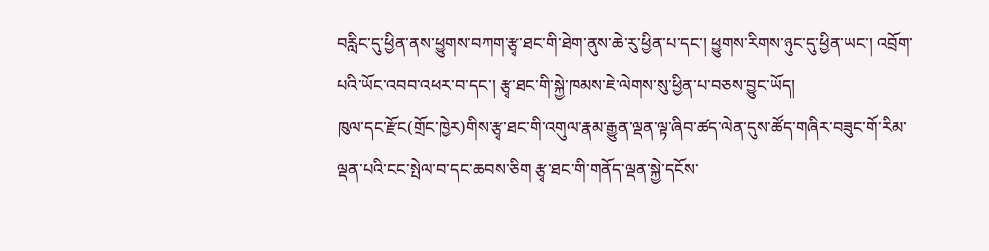བརླིང་དུ་ཕྱིན་ནས་ཕྱུགས་བཀག་རྩྭ་ཐང་གི་ཐེག་ནུས་ཆེ་རུ་ཕྱིན་པ་དང་། ཕྱུགས་རིགས་ཉུང་དུ་ཕྱིན་ཡང་། འབྲོག་པའི་ཡོང་འབབ་འཕར་བ་དང་། རྩྭ་ཐང་གི་སྐྱེ་ཁམས་ཇེ་ལེགས་སུ་ཕྱིན་པ་བཅས་བྱུང་ཡོད།
ཁུལ་དང་རྫོང(གྲོང་ཁྱེར)གིས་རྩྭ་ཐང་གི་འགུལ་རྣམ་རྒྱུན་ལྡན་ལྟ་ཞིབ་ཚད་ལེན་དུས་ཚོད་གཞིར་བཟུང་གོ་རིམ་ལྡན་པའི་ངང་སྤེལ་བ་དང་ཆབས་ཅིག རྩྭ་ཐང་གི་གནོད་ལྡན་སྐྱེ་དངོས་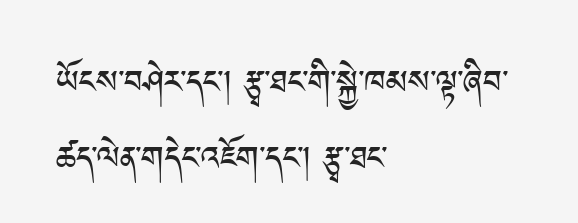ཡོངས་བཤེར་དང་། རྩྭ་ཐང་གི་སྐྱེ་ཁམས་ལྟ་ཞིབ་ཚད་ལེན་གདེང་འཇོག་དང་། རྩྭ་ཐང་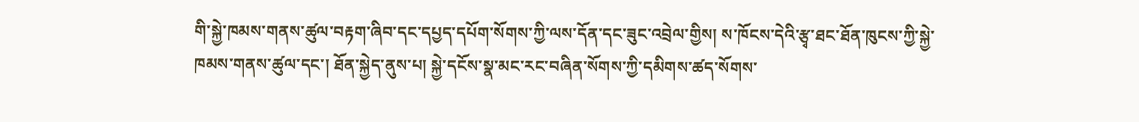གི་སྐྱེ་ཁམས་གནས་ཚུལ་བརྟག་ཞིབ་དང་དཔྱད་དཔོག་སོགས་ཀྱི་ལས་དོན་དང་ཟུང་འབྲེལ་གྱིས། ས་ཁོངས་དེའི་རྩྭ་ཐང་ཐོན་ཁུངས་ཀྱི་སྐྱེ་ཁམས་གནས་ཚུལ་དང་། ཐོན་སྐྱེད་ནུས་པ། སྐྱེ་དངོས་སྣ་མང་རང་བཞིན་སོགས་ཀྱི་དམིགས་ཚད་སོགས་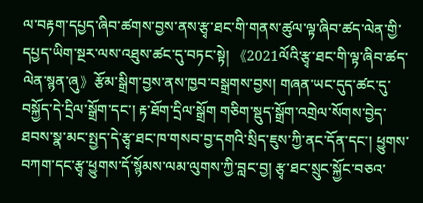ལ་བརྟག་དཔྱད་ཞིབ་ཚགས་བྱས་ནས་རྩྭ་ཐང་གི་གནས་ཚུལ་ལྟ་ཞིབ་ཚད་ལེན་གྱི་དཔྱད་ཡིག་སྔར་ལས་འཐུས་ཚང་དུ་བཏང་སྟེ། 《2021ལོའི་རྩྭ་ཐང་གི་ལྟ་ཞིབ་ཚད་ལེན་སྙན་ཞུ》རྩོམ་སྒྲིག་བྱས་ནས་ཁྱབ་བསྒྲགས་བྱས། གཞན་ཡང་དུད་ཚང་དུ་བསྐྱོད་དེ་དྲིལ་སྒྲོག་དང་། རྟ་ཐོག་དྲིལ་སྒྲོག གཅིག་སྡུད་སྒྲོག་འགྲེལ་སོགས་བྱེད་ཐབས་སྣ་མང་སྤྱད་དེ་རྩྭ་ཐང་ཁ་གསབ་བྱ་དགའི་སྲིད་ཇུས་ཀྱི་ནང་དོན་དང་། ཕྱུགས་བཀག་དང་རྩྭ་ཕྱུགས་དོ་སྙོམས་ལམ་ལུགས་ཀྱི་བླང་བྱ། རྩྭ་ཐང་སྲུང་སྐྱོང་བཅའ་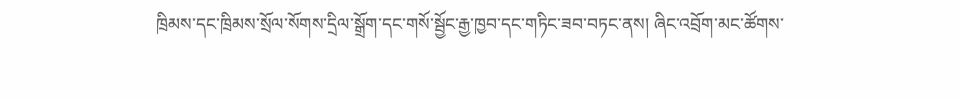ཁྲིམས་དང་ཁྲིམས་སྲོལ་སོགས་དྲིལ་སྒྲོག་དང་གསོ་སྦྱོང་རྒྱ་ཁྱབ་དང་གཏིང་ཟབ་བཏང་ནས། ཞིང་འབྲོག་མང་ཚོགས་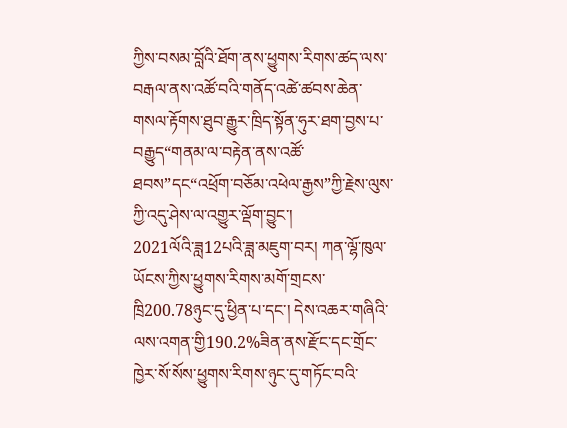ཀྱིས་བསམ་བློའི་ཐོག་ནས་ཕྱུགས་རིགས་ཚད་ལས་བརྒལ་ནས་འཚོ་བའི་གནོད་འཚེ་ཚབས་ཆེན་གསལ་རྟོགས་ཐུབ་རྒྱུར་ཁྲིད་སྟོན་ཧུར་ཐག་བྱས་པ་བརྒྱུད“གནམ་ལ་བརྟེན་ནས་འཚོ་ཐབས”དང“འཕྲོག་བཅོམ་འཕེལ་རྒྱས”ཀྱི་རྗེས་ལུས་ཀྱི་འདུ་ཤེས་ལ་འགྱུར་ལྡོག་བྱུང་།
2021ལོའི་ཟླ12པའི་ཟླ་མཇུག་བར། ཀན་ལྷོ་ཁུལ་ཡོངས་ཀྱིས་ཕྱུགས་རིགས་མགོ་གྲངས་ཁྲི200.78ཉུང་དུ་ཕྱིན་པ་དང་། དེས་འཆར་གཞིའི་ལས་འགན་གྱི190.2%ཟིན་ནས་རྫོང་དང་གྲོང་ཁྱེར་སོ་སོས་ཕྱུགས་རིགས་ཉུང་དུ་གཏོང་བའི་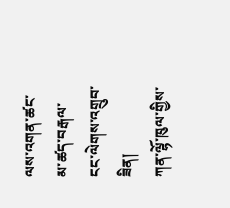ལས་འགན་ཚང་མ་ཚད་བརྒལ་ངང་ལེགས་འགྲུབ་ཟིན།
ཀན་ལྷོ་ཁུལ་གྱིས་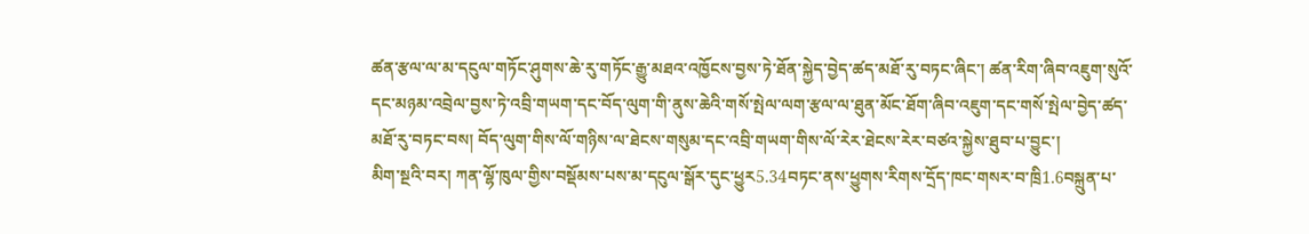ཚན་རྩལ་ལ་མ་དངུལ་གཏོང་ཤུགས་ཆེ་རུ་གཏོང་རྒྱུ་མཐའ་འཁྱོངས་བྱས་ཏེ་ཐོན་སྐྱེད་བྱེད་ཚད་མཐོ་རུ་བཏང་ཞིང་། ཚན་རིག་ཞིབ་འཇུག་སུའོ་དང་མཉམ་འབྲེལ་བྱས་ཏེ་འབྲི་གཡག་དང་བོད་ལུག་གི་ནུས་ཆེའི་གསོ་སྤེལ་ལག་རྩལ་ལ་ཐུན་མོང་ཐོག་ཞིབ་འཇུག་དང་གསོ་སྤེལ་བྱེད་ཚད་མཐོ་རུ་བཏང་བས། བོད་ལུག་གིས་ལོ་གཉིས་ལ་ཐེངས་གསུམ་དང་འབྲི་གཡག་གིས་ལོ་རེར་ཐེངས་རེར་བཙའ་སྐྱེས་ཐུབ་པ་བྱུང་།
མིག་སྔའི་བར། ཀན་ལྷོ་ཁུལ་གྱིས་བསྡོམས་པས་མ་དངུལ་སྒོར་དུང་ཕྱུར5.34བཏང་ནས་ཕྱུགས་རིགས་དྲོད་ཁང་གསར་བ་ཁྲི1.6བསྐྲུན་པ་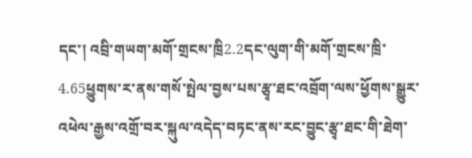དང་། འབྲི་གཡག་མགོ་གྲངས་ཁྲི2.2དང་ལུག་གི་མགོ་གྲངས་ཁྲི་4.65ཕྱུགས་ར་ནས་གསོ་སྤེལ་བྱས་པས་རྩྭ་ཐང་འབྲོག་ལས་ཕྱོགས་སྒྱུར་འཕེལ་རྒྱས་འགྲོ་བར་སྐུལ་འདེད་བཏང་ནས་རང་བྱུང་རྩྭ་ཐང་གི་ཐེག་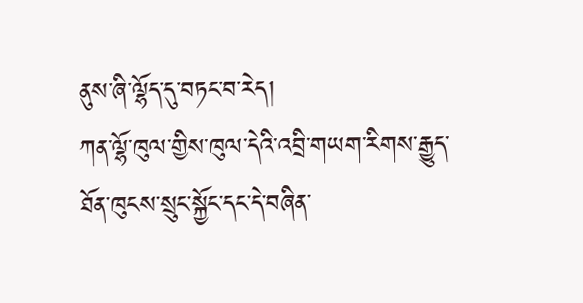ནུས་ཞི་ལྷོད་དུ་བཏང་བ་རེད།
ཀན་ལྷོ་ཁུལ་གྱིས་ཁུལ་དེའི་འབྲི་གཡག་རིགས་རྒྱུད་ཐོན་ཁུངས་སྲུང་སྐྱོང་དང་དེ་བཞིན་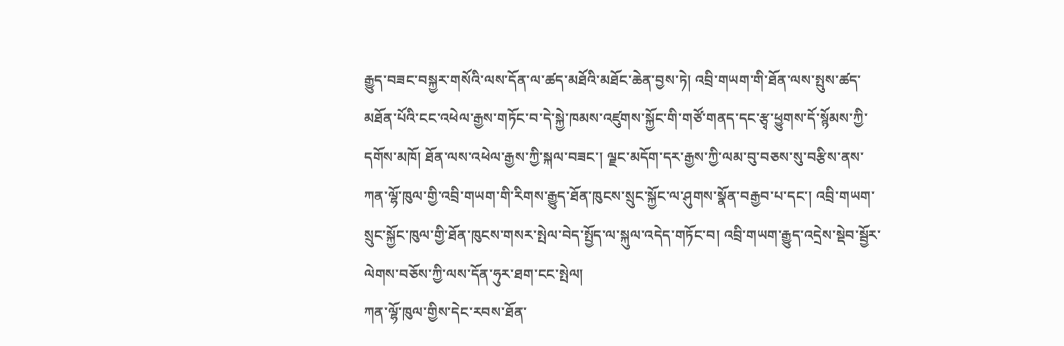རྒྱུད་བཟང་བསྐྱར་གསོའི་ལས་དོན་ལ་ཚད་མཐོའི་མཐོང་ཆེན་བྱས་ཏེ། འབྲི་གཡག་གི་ཐོན་ལས་སྤུས་ཚད་མཐོན་པོའི་ངང་འཕེལ་རྒྱས་གཏོང་བ་དེ་སྐྱེ་ཁམས་འཛུགས་སྐྱོང་གི་གཙོ་གནད་དང་རྩྭ་ཕྱུགས་དོ་སྙོམས་ཀྱི་དགོས་མཁོ། ཐོན་ལས་འཕེལ་རྒྱས་ཀྱི་སྐལ་བཟང་། ལྗང་མདོག་དར་རྒྱས་ཀྱི་ལམ་བུ་བཅས་སུ་བརྩིས་ནས་ཀན་ལྷོ་ཁུལ་གྱི་འབྲི་གཡག་གི་རིགས་རྒྱུད་ཐོན་ཁུངས་སྲུང་སྐྱོང་ལ་ཤུགས་སྣོན་བརྒྱབ་པ་དང་། འབྲི་གཡག་སྲུང་སྐྱོང་ཁུལ་གྱི་ཐོན་ཁུངས་གསར་སྤེལ་བེད་སྤྱོད་ལ་སྐུལ་འདེད་གཏོང་བ། འབྲི་གཡག་རྒྱུད་འདྲེས་སྡེབ་སྦྱོར་ལེགས་བཅོས་ཀྱི་ལས་དོན་ཧུར་ཐག་ངང་སྤེལ།
ཀན་ལྷོ་ཁུལ་གྱིས་དེང་རབས་ཐོན་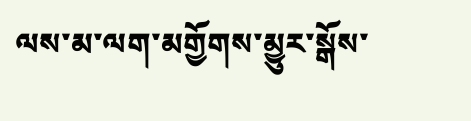ལས་མ་ལག་མགྱོགས་མྱུར་སྒོས་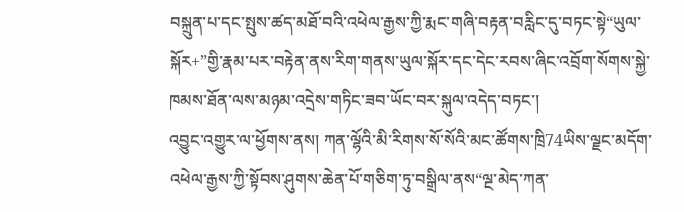བསྐྲུན་པ་དང་སྤུས་ཚད་མཐོ་བའི་འཕེལ་རྒྱས་ཀྱི་རྨང་གཞི་བརྟན་བརླིང་དུ་བཏང་སྟེ“ཡུལ་སྐོར+”གྱི་རྣམ་པར་བརྟེན་ནས་རིག་གནས་ཡུལ་སྐོར་དང་དེང་རབས་ཞིང་འབྲོག་སོགས་སྐྱེ་ཁམས་ཐོན་ལས་མཉམ་འདྲེས་གཏིང་ཟབ་ཡོང་བར་སྐུལ་འདེད་བཏང་།
འབྱུང་འགྱུར་ལ་ཕྱོགས་ནས། ཀན་ལྷོའི་མི་རིགས་སོ་སོའི་མང་ཚོགས་ཁྲི74ཡིས་ལྗང་མདོག་འཕེལ་རྒྱས་ཀྱི་སྟོབས་ཤུགས་ཆེན་པོ་གཅིག་ཏུ་བསྒྲིལ་ནས“ལྔ་མེད་ཀན་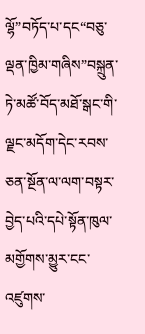ལྷོ”བཏོད་པ་དང“བཅུ་ལྡན་ཁྱིམ་གཞིས”བསྐྲུན་ཏེ་མཚོ་བོད་མཐོ་སྒང་གི་ལྗང་མདོག་དེང་རབས་ཅན་སྔོན་ལ་ལག་བསྟར་བྱེད་པའི་དཔེ་སྟོན་ཁུལ་མགྱོགས་མྱུར་ངང་འཛུགས་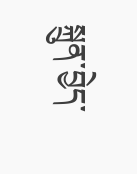སྐྲུན་བྱེད་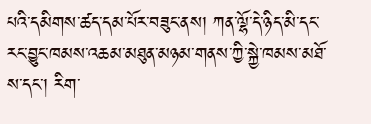པའི་དམིགས་ཚད་དམ་པོར་བཟུང་ནས། ཀན་ལྷོ་དེ་ཉིད་མི་དང་རང་བྱུང་ཁམས་འཆམ་མཐུན་མཉམ་གནས་ཀྱི་སྐྱེ་ཁམས་མཐོ་ས་དང་། རིག་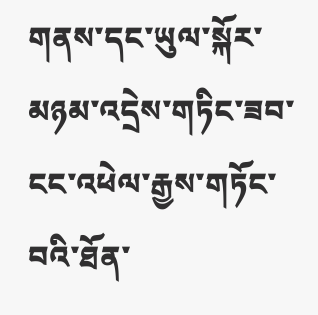གནས་དང་ཡུལ་སྐོར་མཉམ་འདྲེས་གཏིང་ཟབ་ངང་འཕེལ་རྒྱས་གཏོང་བའི་ཐོན་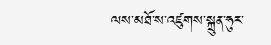ལས་མཐོ་ས་འཛུགས་སྐྲུན་ཧུར་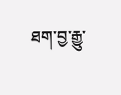ཐག་བྱ་རྒྱུ་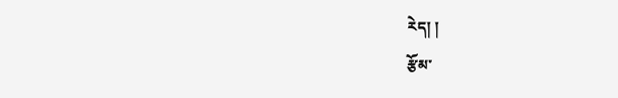རེད། །
རྩོམ་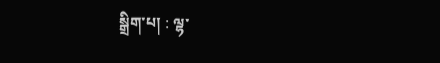སྒྲིག་པ། : ལྷ་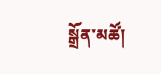སྒྲོན་མཚོ།